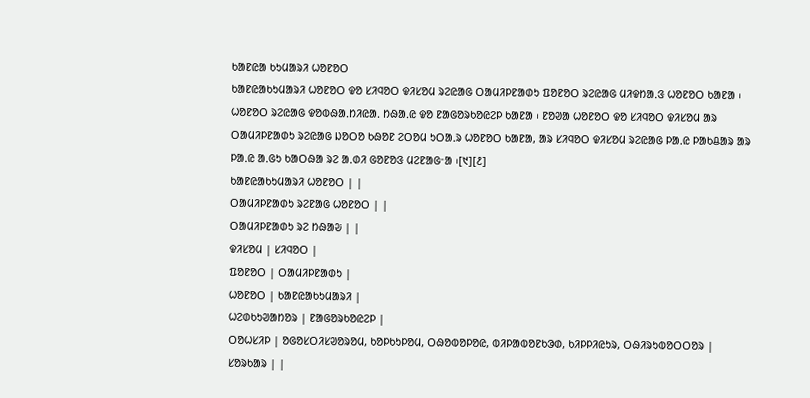ᱠᱟᱱᱭᱟ ᱠᱩᱢᱟᱨᱤ ᱦᱚᱱᱚᱛ
ᱠᱟᱱᱭᱟᱠᱩᱢᱟᱨᱤ ᱦᱚᱱᱚᱛ ᱫᱚ ᱥᱤᱧᱚᱛ ᱫᱤᱥᱚᱢ ᱨᱮᱭᱟᱜ ᱛᱟᱢᱤᱞᱱᱟᱰᱩ ᱯᱚᱱᱚᱛ ᱨᱮᱭᱟᱜ ᱢᱤᱫᱴᱟᱹᱝ ᱦᱚᱱᱚᱛ ᱠᱟᱱᱟ ᱾ ᱦᱚᱱᱚᱛ ᱨᱮᱭᱟᱜ ᱫᱚᱵᱷᱟᱹᱴᱤᱭᱟᱹ ᱴᱷᱟᱹᱭ ᱫᱚ ᱱᱟᱜᱚᱨᱠᱚᱭᱮᱞ ᱠᱟᱱᱟ ᱾ ᱱᱚᱣᱟ ᱦᱚᱱᱚᱛ ᱫᱚ ᱥᱤᱧᱚᱛ ᱫᱤᱥᱚᱢ ᱟᱨ ᱛᱟᱢᱤᱞᱱᱟᱰᱩ ᱨᱮᱭᱟᱜ ᱡᱚᱛᱚ ᱠᱷᱚᱱ ᱮᱛᱚᱢ ᱩᱛᱟᱹᱨ ᱦᱚᱱᱚᱛ ᱠᱟᱱᱟ, ᱟᱨ ᱥᱤᱧᱚᱛ ᱫᱤᱥᱚᱢ ᱨᱮᱭᱟᱜ ᱞᱟᱹᱭ ᱞᱟᱠᱪᱟᱨ ᱟᱨ ᱞᱟᱹᱭ ᱟᱹᱜᱩ ᱠᱟᱛᱷᱟ ᱨᱮ ᱟᱹᱰᱤ ᱜᱚᱱᱚᱝ ᱢᱮᱱᱟᱜᱼᱟ ᱾[᱑][᱒]
ᱠᱟᱱᱭᱟᱠᱩᱢᱟᱨᱤ ᱦᱚᱱᱚᱛ | |
ᱛᱟᱢᱤᱞᱱᱟᱰᱩ ᱨᱮᱱᱟᱜ ᱦᱚᱱᱚᱛ | |
ᱛᱟᱢᱤᱞᱱᱟᱰᱩ ᱨᱮ ᱴᱷᱟᱶ | |
ᱫᱤᱥᱚᱢ | ᱥᱤᱧᱚᱛ |
ᱯᱚᱱᱚᱛ | ᱛᱟᱢᱤᱞᱱᱟᱰᱩ |
ᱦᱚᱱᱚᱛ | ᱠᱟᱱᱭᱟᱠᱩᱢᱟᱨᱤ |
ᱦᱮᱰᱠᱩᱣᱟᱴᱚᱨ | ᱱᱟᱜᱚᱨᱠᱚᱭᱮᱞ |
ᱛᱚᱦᱥᱤᱞ | ᱚᱜᱚᱥᱛᱤᱥᱣᱚᱨᱚᱢ, ᱠᱚᱞᱠᱩᱞᱚᱢ, ᱛᱷᱚᱵᱚᱞᱚᱭ, ᱵᱤᱞᱟᱵᱚᱱᱠᱳᱰ, ᱠᱤᱞᱞᱤᱭᱩᱨ, ᱛᱷᱤᱨᱩᱵᱚᱛᱛᱚᱨ |
ᱥᱚᱨᱠᱟᱨ | |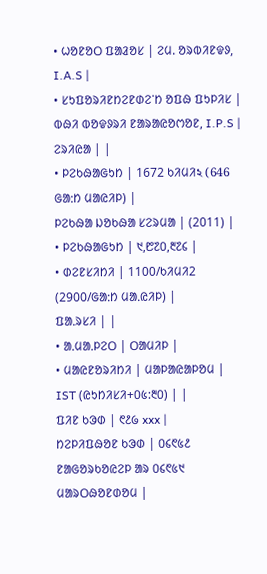• ᱦᱚᱱᱚᱛ ᱯᱟᱲᱚᱥ | ᱮᱢ. ᱚᱨᱵᱤᱱᱫᱽ, I.A.S |
• ᱥᱩᱯᱚᱨᱤᱱᱴᱮᱱᱰᱮᱸᱴ ᱚᱯᱷ ᱯᱩᱞᱤᱥ | ᱵᱷᱤ ᱵᱚᱫᱽᱨᱤ ᱱᱟᱨᱟᱭᱚᱬᱚᱱ, I.P.S |
ᱮᱨᱤᱭᱟ | |
• ᱞᱮᱠᱷᱟᱜᱩᱴ | 1672 ᱠᱤᱢᱤ২ (646 ᱜᱟᱺᱴ ᱢᱟᱭᱤᱞ) |
ᱞᱮᱠᱷᱟ ᱡᱚᱠᱷᱟ ᱥᱮᱨᱢᱟ | (2011) |
• ᱞᱮᱠᱷᱟᱜᱩᱴ | ᱑,᱘᱗᱐,᱓᱗᱔ |
• ᱰᱮᱱᱥᱤᱴᱤ | 1100/ᱠᱤᱢᱤ2 (2900/ᱜᱟᱺᱴ ᱢᱟᱹᱭᱤᱞ) |
ᱯᱟᱹᱨᱥᱤ | |
• ᱟᱹᱢᱟᱹᱞᱮᱛ | ᱛᱟᱢᱤᱞ |
• ᱢᱟᱭᱱᱚᱨᱤᱴᱤ | ᱢᱟᱞᱟᱭᱟᱞᱚᱢ |
IST (ᱭᱩᱴᱤᱥᱤ+᱐᱕:᱓᱐) | |
ᱯᱤᱱ ᱠᱳᱰ | ᱖᱒᱙ xxx |
ᱴᱮᱞᱤᱯᱷᱚᱱ ᱠᱳᱰ | ᱐᱔᱖᱕᱒ ᱱᱟᱜᱚᱨᱠᱚᱭᱮᱞ ᱟᱨ ᱐᱔᱖᱕᱑ ᱢᱟᱨᱛᱷᱚᱱᱰᱚᱢ |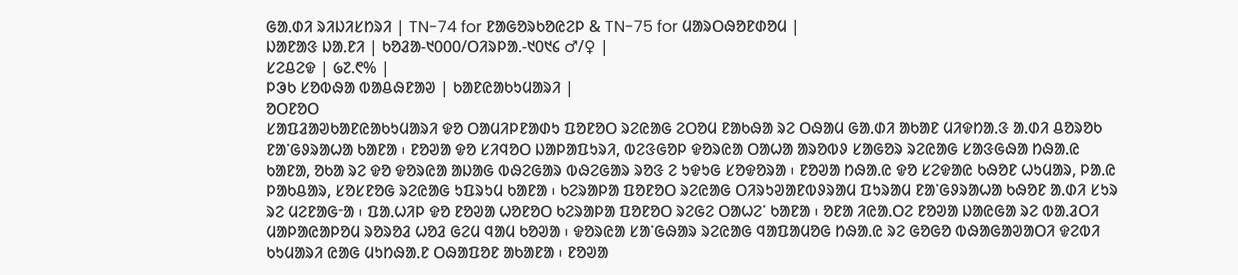ᱜᱟᱹᱰᱤ ᱨᱤᱡᱤᱥᱴᱨᱤ | TN-74 for ᱱᱟᱜᱚᱨᱠᱚᱭᱮᱞ & TN-75 for ᱢᱟᱨᱛᱷᱚᱱᱰᱚᱢ |
ᱡᱟᱱᱟᱝ ᱡᱟᱹᱱᱤ | ᱠᱚᱲᱟ-᱑᱐᱐᱐/ᱛᱤᱨᱞᱟᱹ-᱑᱐᱑᱔ ♂/♀ |
ᱥᱮᱪᱮᱫ | ᱙᱗.᱖% |
ᱞᱳᱠ ᱥᱚᱵᱷᱟ ᱵᱟᱪᱷᱱᱟᱣ | ᱠᱟᱱᱭᱟᱠᱩᱢᱟᱨᱤ |
ᱚᱛᱱᱚᱛ
ᱥᱟᱯᱲᱟᱣᱠᱟᱱᱭᱟᱠᱩᱢᱟᱨᱤ ᱫᱚ ᱛᱟᱢᱤᱞᱱᱟᱰᱩ ᱯᱚᱱᱚᱛ ᱨᱮᱭᱟᱜ ᱮᱛᱚᱢ ᱱᱟᱠᱷᱟ ᱨᱮ ᱛᱷᱟᱢ ᱜᱟᱹᱰᱤ ᱟᱠᱟᱱ ᱢᱤᱫᱴᱟᱹᱝ ᱟᱹᱰᱤ ᱪᱚᱨᱚᱠ ᱱᱟᱸᱜᱽᱨᱟᱦᱟ ᱠᱟᱱᱟ ᱾ ᱱᱚᱣᱟ ᱫᱚ ᱥᱤᱧᱚᱛ ᱡᱟᱞᱟᱯᱩᱨᱤ, ᱵᱮᱝᱜᱚᱞ ᱫᱚᱨᱭᱟ ᱛᱟᱦᱟ ᱟᱨᱚᱵᱽ ᱥᱟᱜᱚᱨ ᱨᱮᱭᱟᱜ ᱥᱟᱝᱜᱷᱟ ᱴᱷᱟᱹᱭ ᱠᱟᱱᱟ, ᱚᱠᱟ ᱨᱮ ᱫᱚ ᱫᱚᱨᱭᱟ ᱟᱡᱟᱜ ᱵᱷᱮᱜᱟᱨ ᱵᱷᱮᱜᱟᱨ ᱨᱚᱝ ᱮ ᱩᱫᱩᱜ ᱥᱚᱫᱚᱨᱟ ᱾ ᱱᱚᱣᱟ ᱴᱷᱟᱹᱭ ᱫᱚ ᱥᱮᱫᱟᱭ ᱠᱷᱚᱱ ᱦᱩᱢᱟᱨ, ᱞᱟᱹᱭ ᱞᱟᱠᱪᱟᱨ, ᱥᱚᱥᱱᱚᱜ ᱨᱮᱭᱟᱜ ᱩᱯᱨᱩᱢ ᱠᱟᱱᱟ ᱾ ᱠᱮᱨᱟᱞᱟ ᱯᱚᱱᱚᱛ ᱨᱮᱭᱟᱜ ᱛᱤᱨᱩᱣᱟᱱᱵᱽᱨᱟᱢ ᱯᱩᱨᱟᱢ ᱱᱟᱸᱜᱽᱨᱟᱦᱟ ᱠᱷᱚᱱ ᱟᱹᱰᱤ ᱥᱩᱨ ᱨᱮ ᱢᱮᱱᱟᱜᱼᱟ ᱾ ᱯᱟᱹᱦᱤᱞ ᱫᱚ ᱱᱚᱣᱟ ᱦᱚᱱᱚᱛ ᱠᱮᱨᱟᱞᱟ ᱯᱚᱱᱚᱛ ᱨᱮᱜᱮ ᱛᱟᱦᱮᱸ ᱠᱟᱱᱟ ᱾ ᱚᱱᱟ ᱤᱭᱟᱹᱛᱮ ᱱᱚᱣᱟ ᱡᱟᱭᱜᱟ ᱨᱮ ᱵᱟᱹᱲᱛᱤ ᱢᱟᱞᱟᱭᱟᱞᱚᱢ ᱨᱚᱨᱚᱲ ᱦᱚᱲ ᱜᱮᱢ ᱧᱟᱢ ᱠᱚᱣᱟ ᱾ ᱫᱚᱨᱭᱟ ᱥᱟᱸᱜᱷᱟᱨ ᱨᱮᱭᱟᱜ ᱧᱟᱯᱟᱢᱚᱜ ᱴᱷᱟᱹᱭ ᱨᱮ ᱜᱚᱜᱚ ᱵᱷᱟᱜᱟᱣᱟᱛᱤ ᱫᱮᱵᱤ ᱠᱩᱢᱟᱨᱤ ᱭᱟᱜ ᱢᱩᱴᱷᱟᱹᱱ ᱛᱷᱟᱯᱚᱱ ᱟᱠᱟᱱᱟ ᱾ ᱱᱚᱣᱟ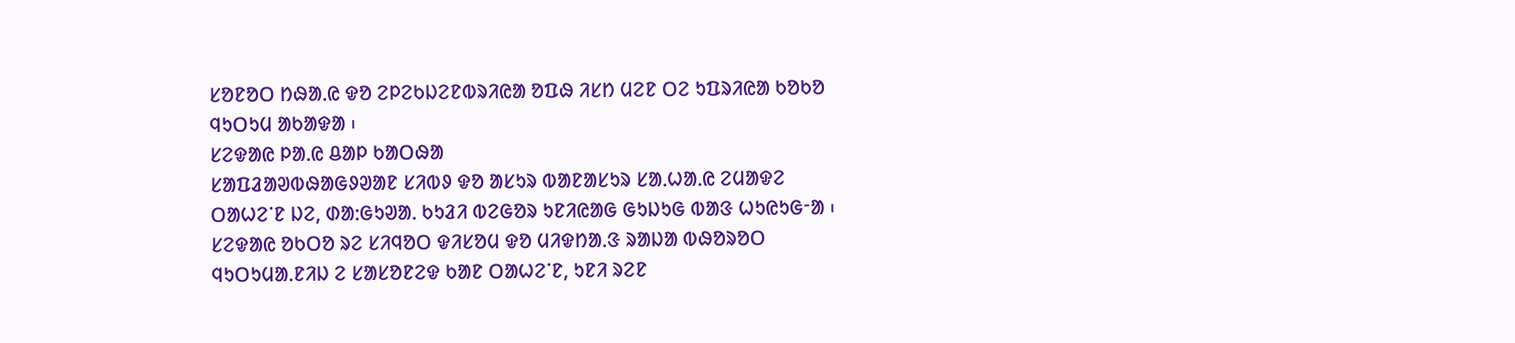ᱥᱚᱱᱚᱛ ᱴᱷᱟᱹᱭ ᱫᱚ ᱮᱞᱮᱠᱡᱮᱱᱵᱨᱤᱭᱟ ᱚᱯᱷ ᱤᱥᱴ ᱢᱮᱱ ᱛᱮ ᱩᱯᱨᱤᱭᱟ ᱠᱚᱠᱚ ᱧᱩᱛᱩᱢ ᱟᱠᱟᱫᱟ ᱾
ᱥᱮᱫᱟᱭ ᱞᱟᱹᱭ ᱪᱟᱞ ᱠᱟᱛᱷᱟ
ᱥᱟᱯᱲᱟᱣᱵᱷᱟᱜᱽᱣᱟᱱ ᱥᱤᱵᱽ ᱫᱚ ᱟᱥᱩᱨ ᱵᱟᱱᱟᱥᱩᱨ ᱥᱟᱹᱦᱟᱹᱭ ᱮᱢᱟᱫᱮ ᱛᱟᱦᱮᱸᱱ ᱡᱮ, ᱰᱟᱺᱜᱩᱣᱟᱹ ᱠᱩᱲᱤ ᱵᱮᱜᱚᱨ ᱩᱱᱤᱭᱟᱜ ᱜᱩᱡᱩᱜ ᱵᱟᱝ ᱦᱩᱭᱩᱜᱼᱟ ᱾ ᱥᱮᱫᱟᱭ ᱚᱠᱛᱚ ᱨᱮ ᱥᱤᱧᱚᱛ ᱫᱤᱥᱚᱢ ᱫᱚ ᱢᱤᱫᱴᱟᱹᱝ ᱨᱟᱡᱟ ᱵᱷᱚᱨᱚᱛ ᱧᱩᱛᱩᱢᱟᱹᱱᱤᱡ ᱮ ᱥᱟᱥᱚᱱᱮᱫ ᱠᱟᱱ ᱛᱟᱦᱮᱸᱱ, ᱩᱱᱤ ᱨᱮᱱ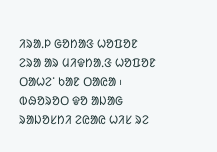ᱤᱨᱟᱹᱞ ᱜᱚᱴᱟᱝ ᱦᱚᱯᱚᱱ ᱮᱨᱟ ᱟᱨ ᱢᱤᱫᱴᱟᱹᱝ ᱦᱚᱯᱚᱱ ᱛᱟᱦᱮᱸ ᱠᱟᱱ ᱛᱟᱭᱟ ᱾ ᱵᱷᱚᱨᱚᱛ ᱫᱚ ᱟᱡᱟᱜ ᱨᱟᱡᱚᱥᱴᱤ ᱮᱭᱟᱭ ᱦᱤᱥ ᱨᱮ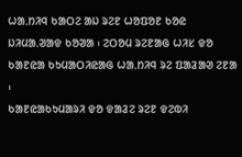ᱦᱟᱹᱴᱤᱧ ᱠᱟᱛᱮ ᱟᱡ ᱨᱮᱱ ᱦᱚᱯᱚᱱ ᱠᱚᱭ ᱡᱤᱢᱟᱹᱣᱟᱫ ᱠᱚᱣᱟ ᱾ ᱮᱛᱚᱢ ᱨᱮᱱᱟᱜ ᱦᱤᱥ ᱫᱚ ᱠᱟᱱᱭᱟ ᱠᱩᱢᱟᱛᱤᱭᱟᱜ ᱦᱟᱹᱴᱤᱧ ᱨᱮ ᱯᱟᱲᱟᱣ ᱮᱱᱟ ᱾
ᱠᱟᱱᱭᱟᱠᱩᱢᱟᱨᱤ ᱫᱚ ᱫᱟᱲᱮ ᱨᱮᱱ ᱫᱮᱵᱤ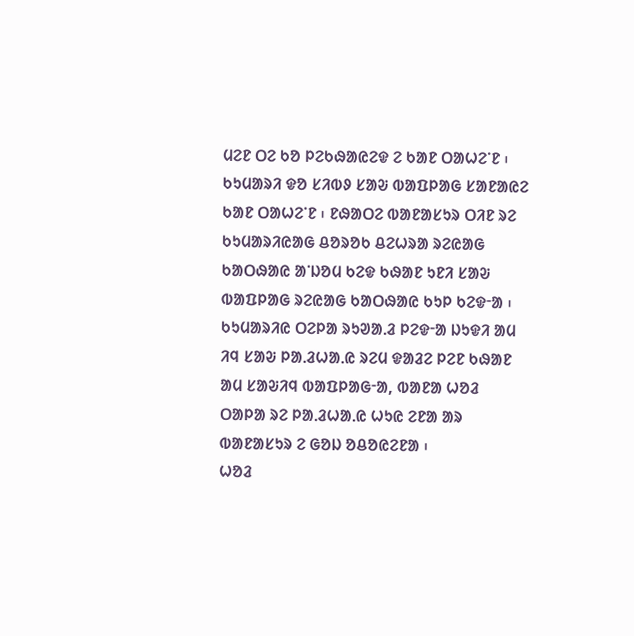ᱢᱮᱱ ᱛᱮ ᱠᱚ ᱞᱮᱠᱷᱟᱭᱮᱫ ᱮ ᱠᱟᱱ ᱛᱟᱦᱮᱸᱱ ᱾ ᱠᱩᱢᱟᱨᱤ ᱫᱚ ᱥᱤᱵᱽ ᱥᱟᱶ ᱵᱟᱯᱞᱟᱜ ᱥᱟᱱᱟᱭᱮ ᱠᱟᱱ ᱛᱟᱦᱮᱸᱱ ᱾ ᱱᱷᱟᱛᱮ ᱵᱟᱱᱟᱥᱩᱨ ᱛᱤᱱ ᱨᱮ ᱠᱩᱢᱟᱨᱤᱭᱟᱜ ᱪᱚᱨᱚᱠ ᱪᱮᱦᱨᱟ ᱨᱮᱭᱟᱜ ᱠᱟᱛᱷᱟᱭ ᱟᱸᱡᱚᱢ ᱠᱮᱫ ᱠᱷᱟᱱ ᱩᱱᱤ ᱥᱟᱶ ᱵᱟᱯᱞᱟᱜ ᱨᱮᱭᱟᱜ ᱠᱟᱛᱷᱟᱭ ᱠᱩᱞ ᱠᱮᱫᱼᱟ ᱾ ᱠᱩᱢᱟᱨᱤᱭ ᱛᱮᱞᱟ ᱨᱩᱣᱟᱹᱲ ᱞᱮᱫᱼᱟ ᱡᱩᱫᱤ ᱟᱢ ᱤᱧ ᱥᱟᱶ ᱞᱟᱹᱲᱦᱟᱹᱭ ᱨᱮᱢ ᱫᱟᱲᱮ ᱞᱮᱱ ᱠᱷᱟᱱ ᱟᱢ ᱥᱟᱶᱤᱧ ᱵᱟᱯᱞᱟᱜᱼᱟ, ᱵᱟᱱᱟ ᱦᱚᱲ ᱛᱟᱞᱟ ᱨᱮ ᱞᱟᱹᱲᱦᱟᱹᱭ ᱦᱩᱭ ᱮᱱᱟ ᱟᱨ ᱵᱟᱱᱟᱥᱩᱨ ᱮ ᱜᱚᱡ ᱚᱪᱚᱭᱮᱱᱟ ᱾
ᱦᱚᱲ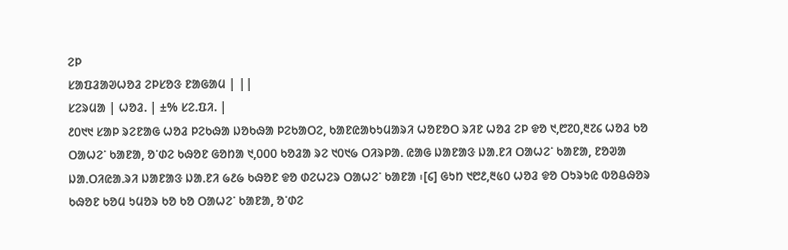ᱮᱞ
ᱥᱟᱯᱲᱟᱣᱦᱚᱲ ᱮᱞᱥᱚᱝ ᱱᱟᱜᱟᱢ | ||
ᱥᱮᱨᱢᱟ | ᱦᱚᱲ. | ±% ᱥᱮ.ᱯᱤ. |
᱒᱐᱑᱑ ᱥᱟᱞ ᱨᱮᱱᱟᱜ ᱦᱚᱲ ᱞᱮᱠᱷᱟ ᱡᱚᱠᱷᱟ ᱞᱮᱠᱟᱛᱮ, ᱠᱟᱱᱭᱟᱠᱩᱢᱟᱨᱤ ᱦᱚᱱᱚᱛ ᱨᱤᱱ ᱦᱚᱲ ᱮᱞ ᱫᱚ ᱑,᱘᱗᱐,᱓᱗᱔ ᱦᱚᱲ ᱠᱚ ᱛᱟᱦᱮᱸ ᱠᱟᱱᱟ, ᱚᱸᱰᱮ ᱠᱷᱚᱱ ᱜᱚᱴᱟ ᱑,᱐᱐᱐ ᱠᱚᱲᱟ ᱨᱮ ᱑᱐᱑᱙ ᱛᱤᱨᱞᱟᱹ ᱭᱟᱜ ᱡᱟᱱᱟᱝ ᱡᱟᱹᱱᱤ ᱛᱟᱦᱮᱸ ᱠᱟᱱᱟ, ᱱᱚᱣᱟ ᱡᱟᱹᱛᱤᱭᱟᱹᱨᱤ ᱡᱟᱱᱟᱝ ᱡᱟᱹᱱᱤ ᱙᱒᱙ ᱠᱷᱚᱱ ᱫᱚ ᱰᱮᱦᱮᱨ ᱛᱟᱦᱮᱸ ᱠᱟᱱᱟ ᱾[᱔] ᱜᱩᱴ ᱑᱘᱒,᱓᱕᱐ ᱦᱚᱲ ᱫᱚ ᱛᱩᱨᱩᱭ ᱵᱚᱪᱷᱚᱨ ᱠᱷᱚᱱ ᱠᱚᱢ ᱩᱢᱚᱨ ᱠᱚ ᱠᱚ ᱛᱟᱦᱮᱸ ᱠᱟᱱᱟ, ᱚᱸᱰᱮ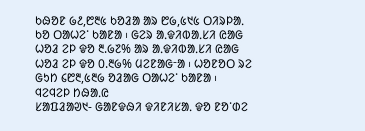ᱠᱷᱚᱱ ᱙᱒,᱘᱓᱕ ᱠᱚᱲᱟ ᱟᱨ ᱘᱙,᱕᱑᱕ ᱛᱤᱨᱞᱟᱹ ᱠᱚ ᱛᱟᱦᱮᱸ ᱠᱟᱱᱟ ᱾ ᱜᱮᱨ ᱟᱹᱫᱤᱵᱟᱹᱥᱤ ᱭᱟᱜ ᱦᱚᱲ ᱮᱞ ᱫᱚ ᱓.᱙᱗% ᱟᱨ ᱟᱹᱫᱤᱵᱟᱹᱥᱤ ᱭᱟᱜ ᱦᱚᱲ ᱮᱞ ᱫᱚ ᱐.᱓᱙% ᱢᱮᱱᱟᱜᱼᱟ ᱾ ᱦᱚᱱᱚᱛ ᱨᱮ ᱜᱩᱴ ᱔᱘᱓,᱕᱓᱙ ᱚᱲᱟᱜ ᱛᱟᱦᱮᱸ ᱠᱟᱱᱟ ᱾
ᱧᱮᱧᱮᱞ ᱴᱷᱟᱹᱭ
ᱥᱟᱯᱲᱟᱣ᱑- ᱜᱟᱱᱫᱷᱤ ᱫᱤᱱᱤᱥᱟᱹ ᱫᱚ ᱱᱚᱸᱰᱮ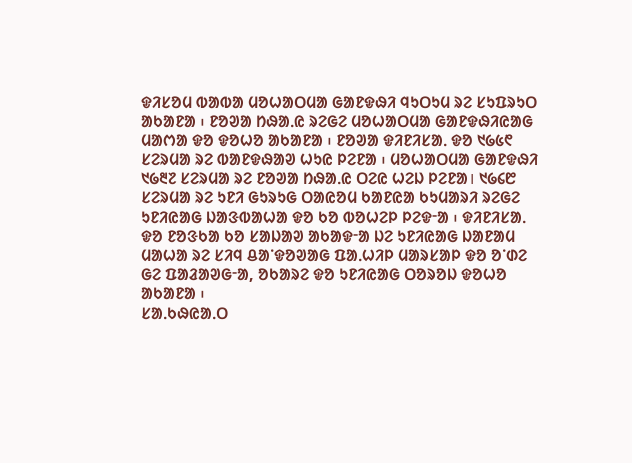ᱫᱤᱥᱚᱢ ᱵᱟᱵᱟ ᱢᱚᱦᱟᱛᱢᱟ ᱜᱟᱱᱫᱷᱤ ᱧᱩᱛᱩᱢ ᱨᱮ ᱥᱩᱯᱨᱩᱛ ᱟᱠᱟᱱᱟ ᱾ ᱱᱚᱣᱟ ᱴᱷᱟᱹᱭ ᱨᱮᱜᱮ ᱢᱚᱦᱟᱛᱢᱟ ᱜᱟᱱᱫᱷᱤᱭᱟᱜ ᱢᱟᱬᱟ ᱫᱚ ᱫᱚᱦᱚ ᱟᱠᱟᱱᱟ ᱾ ᱱᱚᱣᱟ ᱫᱤᱱᱤᱥᱟᱹ ᱫᱚ ᱑᱙᱕᱖ ᱥᱮᱨᱢᱟ ᱨᱮ ᱵᱟᱱᱫᱷᱟᱣ ᱦᱩᱭ ᱞᱮᱱᱟ ᱾ ᱢᱚᱦᱟᱛᱢᱟ ᱜᱟᱱᱫᱷᱤ ᱑᱙᱓᱗ ᱥᱮᱨᱢᱟ ᱨᱮ ᱱᱚᱣᱟ ᱴᱷᱟᱹᱭ ᱛᱮᱭ ᱦᱮᱡ ᱞᱮᱱᱟ। ᱑᱙᱔᱘ ᱥᱮᱨᱢᱟ ᱨᱮ ᱩᱱᱤ ᱜᱩᱨᱩᱜ ᱛᱟᱭᱚᱢ ᱠᱟᱱᱭᱟ ᱠᱩᱢᱟᱨᱤ ᱨᱮᱜᱮ ᱩᱱᱤᱭᱟᱜ ᱡᱟᱝᱵᱟᱦᱟ ᱫᱚ ᱠᱚ ᱵᱚᱦᱮᱞ ᱞᱮᱫᱼᱟ ᱾ ᱫᱤᱱᱤᱥᱟᱹ ᱫᱚ ᱱᱚᱝᱠᱟ ᱠᱚ ᱥᱟᱡᱟᱣ ᱟᱠᱟᱫᱼᱟ ᱡᱮ ᱩᱱᱤᱭᱟᱜ ᱡᱟᱱᱟᱢ ᱢᱟᱦᱟ ᱨᱮ ᱥᱤᱧ ᱪᱟᱸᱫᱚᱣᱟᱜ ᱯᱟᱹᱦᱤᱞ ᱢᱟᱨᱥᱟᱞ ᱫᱚ ᱚᱸᱰᱮ ᱜᱮ ᱯᱟᱲᱟᱣᱜᱼᱟ, ᱚᱠᱟᱨᱮ ᱫᱚ ᱩᱱᱤᱭᱟᱜ ᱛᱚᱨᱚᱡ ᱫᱚᱦᱚ ᱟᱠᱟᱱᱟ ᱾
ᱥᱟᱹᱠᱷᱭᱟᱹᱛ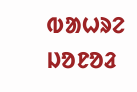ᱵᱟᱦᱨᱮ ᱡᱚᱱᱚᱲ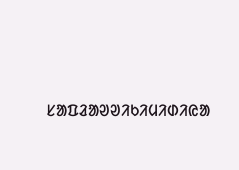ᱥᱟᱯᱲᱟᱣᱣᱤᱠᱤᱢᱤᱰᱤᱭᱟ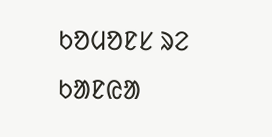ᱠᱚᱢᱚᱱᱥ ᱨᱮ ᱠᱟᱱᱭᱟ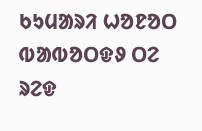ᱠᱩᱢᱟᱨᱤ ᱦᱚᱱᱚᱛ ᱵᱟᱵᱚᱛᱫᱽ ᱛᱮ ᱨᱮᱫ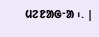ᱢᱮᱱᱟᱜᱼᱟ ᱾. |